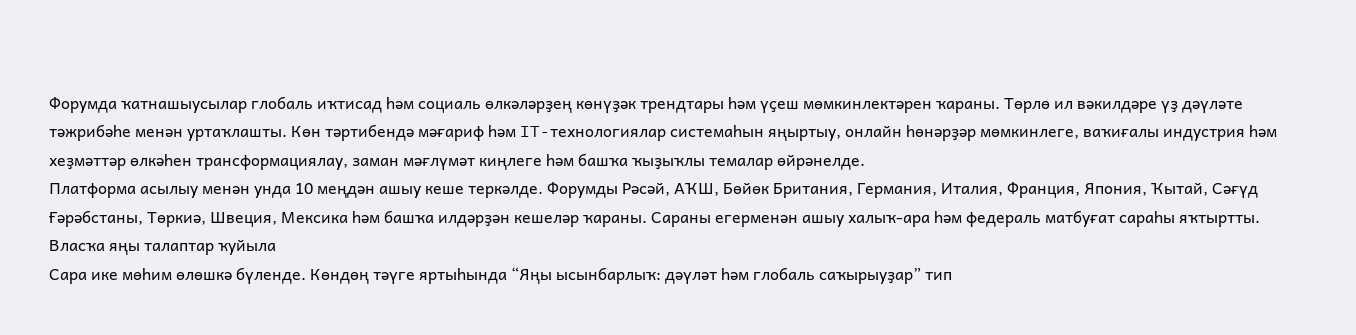Форумда ҡатнашыусылар глобаль иҡтисад һәм социаль өлкәләрҙең көнүҙәк трендтары һәм үҫеш мөмкинлектәрен ҡараны. Төрлө ил вәкилдәре үҙ дәүләте тәжрибәһе менән уртаҡлашты. Көн тәртибендә мәғариф һәм IT-технологиялар системаһын яңыртыу, онлайн һөнәрҙәр мөмкинлеге, ваҡиғалы индустрия һәм хеҙмәттәр өлкәһен трансформациялау, заман мәғлүмәт киңлеге һәм башҡа ҡыҙыҡлы темалар өйрәнелде.
Платформа асылыу менән унда 10 меңдән ашыу кеше теркәлде. Форумды Рәсәй, АҠШ, Бөйөк Британия, Германия, Италия, Франция, Япония, Ҡытай, Сәғүд Ғәрәбстаны, Төркиә, Швеция, Мексика һәм башҡа илдәрҙән кешеләр ҡараны. Сараны егерменән ашыу халыҡ-ара һәм федераль матбуғат сараһы яҡтыртты.
Власҡа яңы талаптар ҡуйыла
Сара ике мөһим өлөшкә бүленде. Көндөң тәүге яртыһында “Яңы ысынбарлыҡ: дәүләт һәм глобаль саҡырыуҙар” тип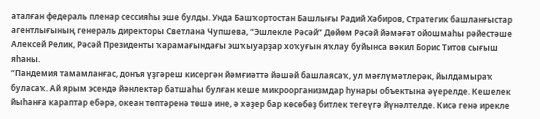аталған федераль пленар сессияһы эше булды. Унда Башҡортостан Башлығы Радий Хәбиров, Стратегик башланғыстар агентлығының генераль директоры Светлана Чупшева, “Эшлекле Рәсәй” Дөйөм Рәсәй йәмәғәт ойошмаһы рәйестәше Алексей Релик, Рәсәй Президенты ҡарамағындағы эшҡыуарҙар хоҡуғын яҡлау буйынса вәкил Борис Титов сығыш яһаны.
“Пандемия тамамланғас, донъя үҙгәреш кисергән йәмғиәттә йәшәй башлаясаҡ, ул мәғлүмәтлерәк, йылдамыраҡ буласаҡ. Ай ярым эсендә йәнлектәр батшаһы булған кеше микроорганизмдар һунары объектына әүерелде. Кешелек йыһанға караптар ебәрә, океан төптәренә төшә ине, ә хәҙер бар көсөбөҙ битлек тегеүгә йүнәлтелде. Кисә генә ирекле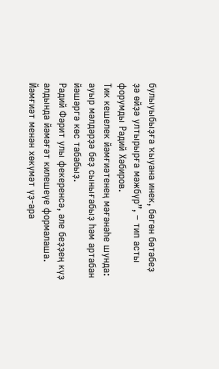булыуыбыҙға ҡыуана инек, бөгөн бөтәбеҙ ҙә өйҙә ултырырға мәжбүр”, – тип асты форумды Радий Хәбиров.
Тик кешелек йәмғиәтенең мәғәнәһе шунда: ауыр мәлдәрҙә беҙ сынығабыҙ һәм артабан йәшәргә көс табабыҙ.
Радий Фәрит улы фекеренсә, әле беҙҙең күҙ алдында йәмәғәт килешеүе формалаша. Йәмғиәт менән хөкүмәт үҙ-ара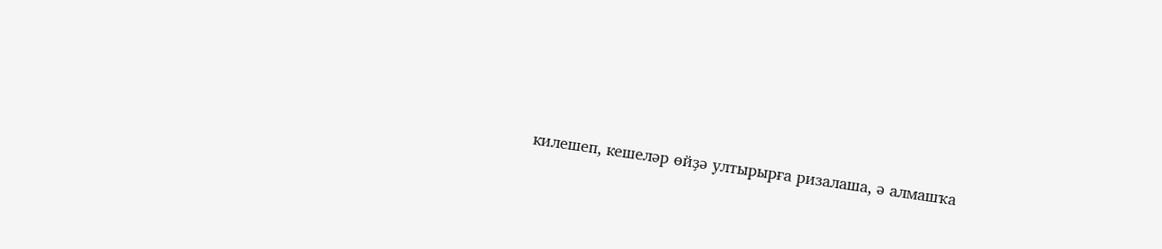килешеп, кешеләр өйҙә ултырырға ризалаша, ә алмашҡа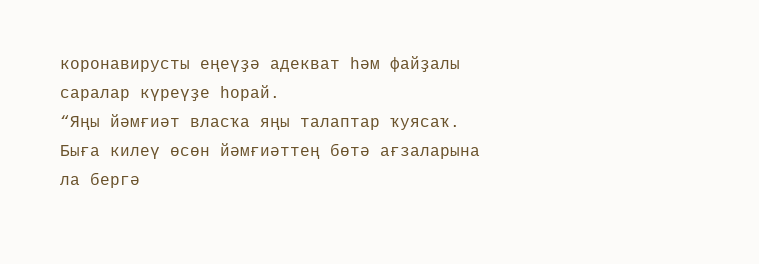коронавирусты еңеүҙә адекват һәм файҙалы саралар күреүҙе һорай.
“Яңы йәмғиәт власҡа яңы талаптар ҡуясаҡ. Быға килеү өсөн йәмғиәттең бөтә ағзаларына ла бергә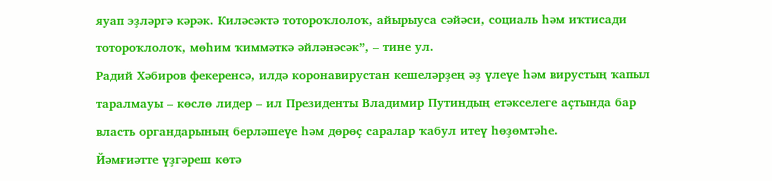яуап эҙләргә кәрәк. Киләсәктә тотороҡлолоҡ, айырыуса сәйәси, социаль һәм иҡтисади тотороҡлолоҡ, мөһим ҡиммәткә әйләнәсәк”, – тине ул.
Радий Хәбиров фекеренсә, илдә коронавирустан кешеләрҙең әҙ үлеүе һәм вирустың ҡапыл таралмауы – көслө лидер – ил Президенты Владимир Путиндың етәкселеге аҫтында бар власть органдарының берләшеүе һәм дөрөҫ саралар ҡабул итеү һөҙөмтәһе.
Йәмғиәтте үҙгәреш көтә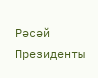Рәсәй Президенты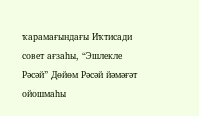ҡарамағындағы Иҡтисади совет ағзаһы, “Эшлекле Рәсәй” Дөйөм Рәсәй йәмәғәт ойошмаһы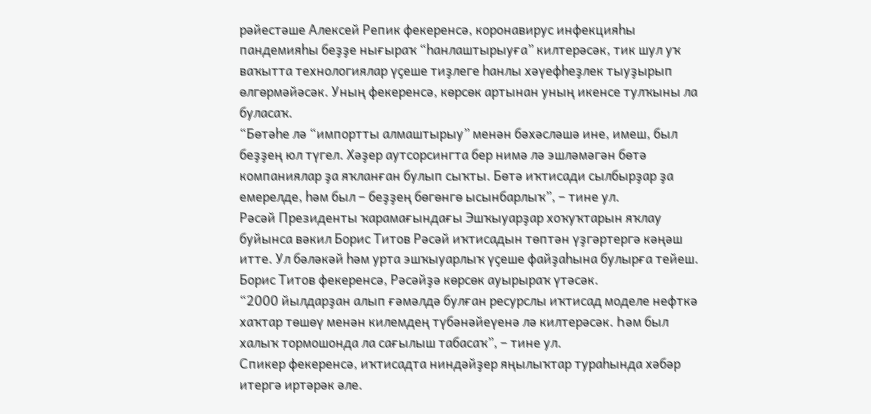рәйестәше Алексей Репик фекеренсә, коронавирус инфекцияһы пандемияһы беҙҙе нығыраҡ “һанлаштырыуға” килтерәсәк, тик шул уҡ ваҡытта технологиялар үҫеше тиҙлеге һанлы хәүефһеҙлек тыуҙырып өлгөрмәйәсәк. Уның фекеренсә, көрсөк артынан уның икенсе тулҡыны ла буласаҡ.
“Бөтәһе лә “импортты алмаштырыу” менән бәхәсләшә ине, имеш, был беҙҙең юл түгел. Хәҙер аутсорсингта бер нимә лә эшләмәгән бөтә компаниялар ҙа яҡланған булып сыҡты. Бөтә иҡтисади сылбырҙар ҙа емерелде, һәм был – беҙҙең бөгөнгө ысынбарлыҡ”, – тине ул.
Рәсәй Президенты ҡарамағындағы Эшҡыуарҙар хоҡуҡтарын яҡлау буйынса вәкил Борис Титов Рәсәй иҡтисадын төптән үҙгәртергә кәңәш итте. Ул бәләкәй һәм урта эшҡыуарлыҡ үҫеше файҙаһына булырға тейеш.
Борис Титов фекеренсә, Рәсәйҙә көрсөк ауырыраҡ үтәсәк.
“2000 йылдарҙан алып ғәмәлдә булған ресурслы иҡтисад моделе нефткә хаҡтар төшөү менән килемдең түбәнәйеүенә лә килтерәсәк. Һәм был халыҡ тормошонда ла сағылыш табасаҡ”, – тине ул.
Спикер фекеренсә, иҡтисадта ниндәйҙер яңылыҡтар тураһында хәбәр итергә иртәрәк әле.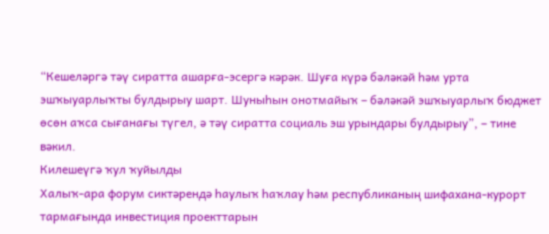“Кешеләргә тәү сиратта ашарға-эсергә кәрәк. Шуға күрә бәләкәй һәм урта эшҡыуарлыҡты булдырыу шарт. Шуныһын онотмайыҡ – бәләкәй эшҡыуарлыҡ бюджет өсөн аҡса сығанағы түгел, ә тәү сиратта социаль эш урындары булдырыу”, – тине вәкил.
Килешеүгә ҡул ҡуйылды
Халыҡ-ара форум сиктәрендә һаулыҡ һаҡлау һәм республиканың шифахана-курорт тармағында инвестиция проекттарын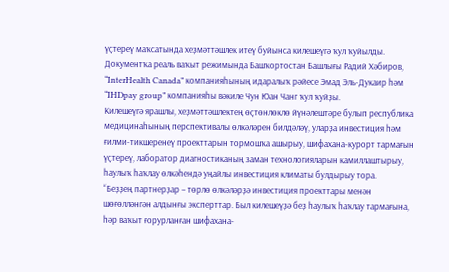үҫтереү маҡсатында хеҙмәттәшлек итеү буйынса килешеүгә ҡул ҡуйылды.
Документҡа реаль ваҡыт режимында Башҡортостан Башлығы Радий Хәбиров, “InterHealth Canada” компанияһының идаралыҡ рәйесе Эмад Эль-Дукаир һәм “IHDpay group” компанияһы вәкиле Чун Юан Чанг ҡул ҡуйҙы.
Килешеүгә ярашлы, хеҙмәттәшлектең өҫтөнлөклө йүнәлештәре булып республика медицинаһының перспективалы өлкәләрен билдәләү, уларҙа инвестиция һәм ғилми-тикшеренеү проекттарын тормошҡа ашырыу, шифахана-курорт тармағын үҫтереү, лаборатор диагностиканың заман технологияларын камиллаштырыу, һаулыҡ һаҡлау өлкәһендә уңайлы инвестиция климаты булдырыу тора.
“Беҙҙең партнерҙар – төрлө өлкәләрҙә инвестиция проекттары менән шөғөлләнгән алдынғы эксперттар. Был килешеүҙә беҙ һаулыҡ һаҡлау тармағына, һәр ваҡыт ғорурланған шифахана-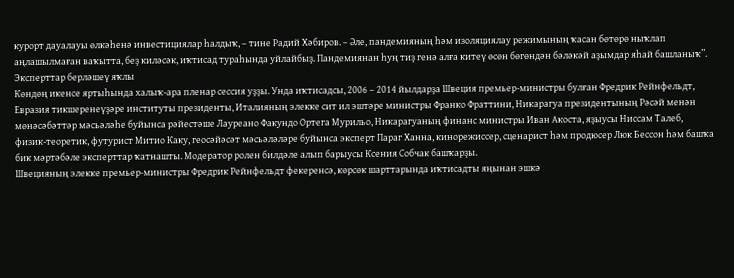курорт дауалауы өлкәһенә инвестициялар һалдыҡ, – тине Радий Хәбиров. – Әле, пандемияның һәм изоляциялау режимының ҡасан бөтөрө ныҡлап аңлашылмаған ваҡытта, беҙ киләсәк, иҡтисад тураһында уйлайбыҙ. Пандемиянан һуң тиҙ генә алға китеү өсөн бөгөндән бәләкәй аҙымдар яһай башланыҡ”.
Эксперттар берләшеү яҡлы
Көндөң икенсе яртыһында халыҡ-ара пленар сессия уҙҙы. Унда иҡтисадсы, 2006 – 2014 йылдарҙа Швеция премьер-министры булған Фредрик Рейнфельдт, Евразия тикшеренеүҙәре институты президенты, Италияның элекке сит ил эштәре министры Франко Фраттини, Никарагуа президентының Рәсәй менән мөнәсәбәттәр мәсьәләһе буйынса рәйестәше Лауреано Факундо Ортега Мурильо, Никарагуаның финанс министры Иван Акоста, яҙыусы Ниссам Талеб, физик-теоретик, футурист Митио Каку, геосәйәсәт мәсьәләләре буйынса эксперт Параг Ханна, кинорежиссер, сценарист һәм продюсер Люк Бессон һәм башҡа бик мәртәбәле эксперттар ҡатнашты. Модератор ролен билдәле алып барыусы Ксения Собчак башҡарҙы.
Швецияның элекке премьер-министры Фредрик Рейнфельдт фекеренсә, көрсөк шарттарында иҡтисадты яңынан эшкә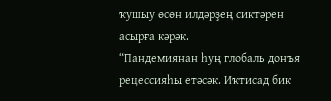ҡушыу өсөн илдәрҙең сиктәрен асырға кәрәк.
“Пандемиянан һуң глобаль донъя рецессияһы етәсәк. Иҡтисад бик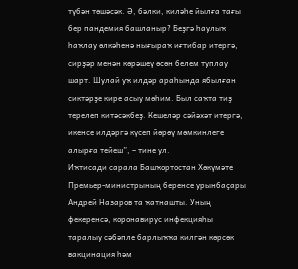түбән төшәсәк. Ә, бәлки, киләһе йылға тағы бер пандемия башланыр? Беҙгә һаулыҡ һаҡлау өлкәһенә нығыраҡ иғтибар итергә, сирҙәр менән көрәшеү өсөн белем туплау шарт. Шулай уҡ илдәр араһында ябылған сиктәрҙе кире асыу мөһим. Был саҡта тиҙ терелеп китәсәкбеҙ. Кешеләр сәйәхәт итергә, икенсе илдәргә күсеп йөрөү мөмкинлеге алырға тейеш”, – тине ул.
Иҡтисади сарала Башҡортостан Хөкүмәте Премьер-министрының беренсе урынбаҫары Андрей Назаров та ҡатнашты. Уның фекеренсә, коронавирус инфекцияһы таралыу сәбәпле барлыҡҡа килгән көрсөк вакцинация һәм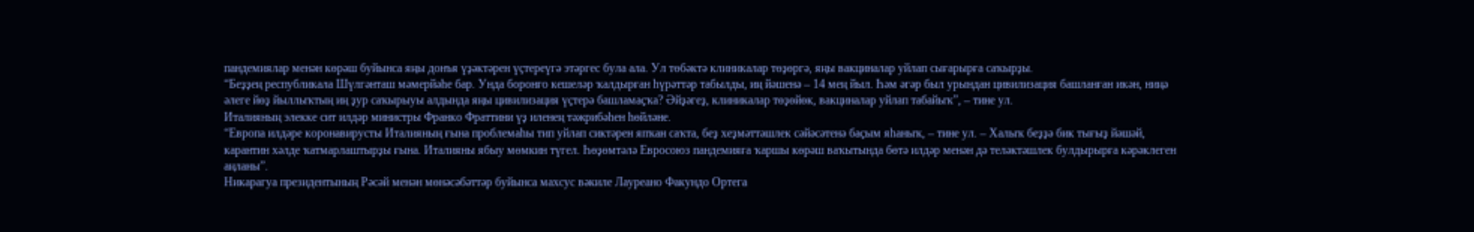пандемиялар менән көрәш буйынса яңы донъя үҙәктәрен үҫтереүгә этәргес була ала. Ул төбәктә клиникалар төҙөргә, яңы вакциналар уйлап сығарырға саҡырҙы.
“Беҙҙең республикала Шүлгәнташ мәмерйәһе бар. Унда боронғо кешеләр ҡалдырған һүрәттәр табылды, иң йәшенә – 14 мең йыл. Һәм әгәр был урындан цивилизация башланған икән, ниңә әлеге йөҙ йыллыҡтың иң ҙур саҡырыуы алдында яңы цивилизация үҫтерә башламаҫҡа? Әйҙәгеҙ, клиникалар төҙөйөк, вакциналар уйлап табайыҡ”, – тине ул.
Италияның элекке сит илдәр министры Франко Фраттини үҙ иленең тәжрибәһен һөйләне.
“Европа илдәре коронавирусты Италияның ғына проблемаһы тип уйлап сиктәрен япҡан саҡта, беҙ хеҙмәттәшлек сәйәсәтенә баҫым яһаныҡ, – тине ул. – Халыҡ беҙҙә бик тығыҙ йәшәй, карантин хәлде ҡатмарлаштырҙы ғына. Италияны ябыу мөмкин түгел. Һөҙөмтәлә Евросоюз пандемияға ҡаршы көрәш ваҡытында бөтә илдәр менән дә теләктәшлек булдырырға кәрәклеген аңланы”.
Никарагуа президентының Рәсәй менән мөнәсәбәттәр буйынса махсус вәкиле Лауреано Факундо Ортега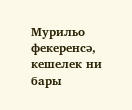Мурильо фекеренсә, кешелек ни бары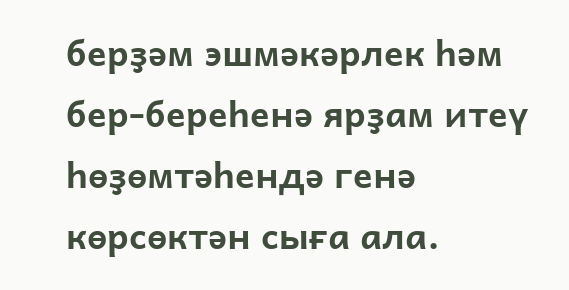берҙәм эшмәкәрлек һәм бер-береһенә ярҙам итеү һөҙөмтәһендә генә көрсөктән сыға ала.